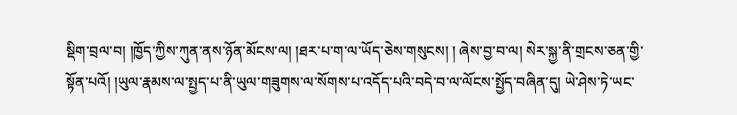སྡིག་བྲལ་བ། །ཁྱོད་ཀྱིས་ཀུན་ནས་ཉོན་མོངས་ལ། །ཐར་པ་ག་ལ་ཡོད་ཅེས་གསུངས། ། ཞེས་བྱ་བ་ལ། སེར་སྐྱ་ནི་གྲངས་ཅན་གྱི་སྟོན་པའོ། །ཡུལ་རྣམས་ལ་སྤྱད་པ་ནི་ཡུལ་གཟུགས་ལ་སོགས་པ་འདོད་པའི་བདེ་བ་ལ་ལོངས་སྤྱོད་བཞིན་དུ། ཡེ་ཤེས་ཏེ་ཡང་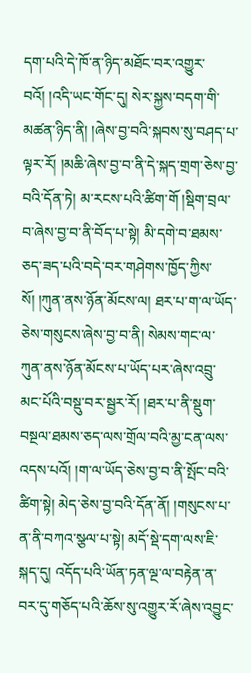དག་པའི་དེ་ཁོ་ན་ཉིད་མཐོང་བར་འགྱུར་བའོ། །འདི་ཡང་གོང་དུ། སེར་སྐྱས་བདག་གི་མཚན་ཉིད་ནི། །ཞེས་བྱ་བའི་སྐབས་སུ་བཤད་པ་ལྟར་རོ། །མཆི་ཞེས་བྱ་བ་ནི་དེ་སྐད་གྲག་ཅེས་བྱ་བའི་དོན་ཏེ། མ་རངས་པའི་ཚིག་གོ །སྡིག་བྲལ་བ་ཞེས་བྱ་བ་ནི་བོད་པ་སྟེ། མི་དགེ་བ་ཐམས་ཅད་ཟད་པའི་བདེ་བར་གཤེགས་ཁྱོད་ཀྱིས་སོ། །ཀུན་ནས་ཉོན་མོངས་ལ། ཐར་པ་ག་ལ་ཡོད་ཅེས་གསུངས་ཞེས་བྱ་བ་ནི། སེམས་གང་ལ་ཀུན་ནས་ཉོན་མོངས་པ་ཡོད་པར་ཞེས་འབྲུ་མང་པོའི་བསྡུ་བར་སྦྱར་རོ། །ཐར་པ་ནི་སྡུག་བསྔལ་ཐམས་ཅད་ལས་གྲོལ་བའི་མྱ་ངན་ལས་འདས་པའོ། །ག་ལ་ཡོད་ཅེས་བྱ་བ་ནི་སྤོང་བའི་ཚིག་སྟེ། མེད་ཅེས་བྱ་བའི་དོན་ནོ། །གསུངས་པ་ན་ནི་བཀའ་སྩལ་པ་སྟེ། མདོ་སྡེ་དག་ལས་ཇི་སྐད་དུ། འདོད་པའི་ཡོན་ཏན་ལྔ་ལ་བརྟེན་ན་བར་དུ་གཅོད་པའི་ཆོས་སུ་འགྱུར་རོ་ཞེས་འབྱུང་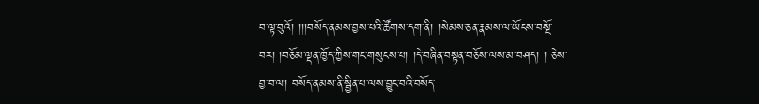བ་ལྟ་བུའོ། །།།བསོད་ནམས་བྱས་པའི་ཚོགས་དག་ནི། །སེམས་ཅན་རྣམས་ལ་ཡོངས་བསྔོ་བར། །བཅོམ་ལྡན་ཁྱོད་ཀྱིས་གང་གསུངས་པ། །དེ་བཞིན་བསྟན་བཅོས་ལས་མ་བཤད། ། ཅེས་བྱ་བ་ལ། བསོད་ནམས་ནི་སྦྱིན་པ་ལས་བྱུང་བའི་བསོད་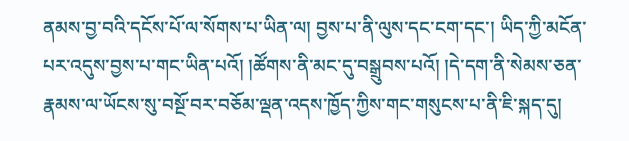ནམས་བྱ་བའི་དངོས་པོ་ལ་སོགས་པ་ཡིན་ལ། བྱས་པ་ནི་ལུས་དང་ངག་དང་། ཡིད་ཀྱི་མངོན་པར་འདུས་བྱས་པ་གང་ཡིན་པའོ། །ཚོགས་ནི་མང་དུ་བསྒྲུབས་པའོ། །དེ་དག་ནི་སེམས་ཅན་རྣམས་ལ་ཡོངས་སུ་བསྔོ་བར་བཅོམ་ལྡན་འདས་ཁྱོད་ཀྱིས་གང་གསུངས་པ་ནི་ཇི་སྐད་དུ།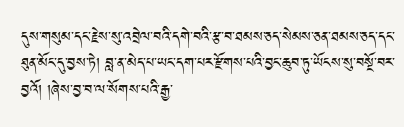དུས་གསུམ་དང་རྗེས་སུ་འབྲེལ་བའི་དགེ་བའི་རྩ་བ་ཐམས་ཅད་སེམས་ཅན་ཐམས་ཅད་དང་ཐུན་མོང་དུ་བྱས་ཏེ། བླ་ན་མེད་པ་ཡང་དག་པར་རྫོགས་པའི་བྱང་ཆུབ་ཏུ་ཡོངས་སུ་བསྔོ་བར་བྱའོ། །ཞེས་བྱ་བ་ལ་སོགས་པའི་རྒྱ་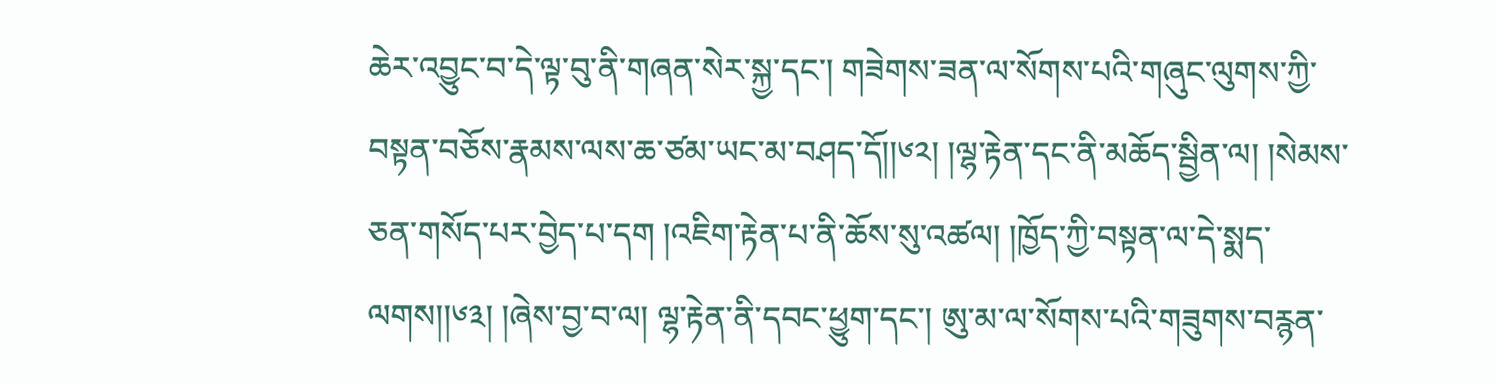ཆེར་འབྱུང་བ་དེ་ལྟ་བུ་ནི་གཞན་སེར་སྐྱ་དང་། གཟེགས་ཟན་ལ་སོགས་པའི་གཞུང་ལུགས་ཀྱི་བསྟན་བཅོས་རྣམས་ལས་ཆ་ཙམ་ཡང་མ་བཤད་དོ།།༦༢། །ལྷ་རྟེན་དང་ནི་མཆོད་སྦྱིན་ལ། །སེམས་ཅན་གསོད་པར་བྱེད་པ་དག །འཇིག་རྟེན་པ་ནི་ཆོས་སུ་འཚལ། །ཁྱོད་ཀྱི་བསྟན་ལ་དེ་སྨད་ལགས།།༦༣། །ཞེས་བྱ་བ་ལ། ལྷ་རྟེན་ནི་དབང་ཕྱུག་དང་། ཨུ་མ་ལ་སོགས་པའི་གཟུགས་བརྙན་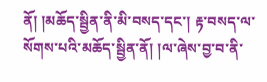ནོ། །མཆོད་སྦྱིན་ནི་མི་བསད་དང་། རྟ་བསད་ལ་སོགས་པའི་མཆོད་སྦྱིན་ནོ། །ལ་ཞེས་བྱ་བ་ནི་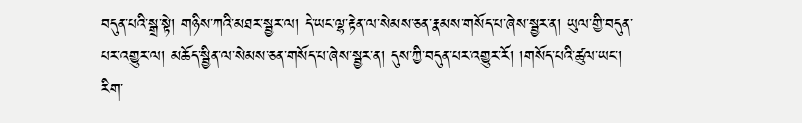བདུན་པའི་སྒྲ་སྟེ། གཉིས་ཀའི་མཐར་སྦྱར་ལ། དེ་ཡང་ལྷ་རྟེན་ལ་སེམས་ཅན་རྣམས་གསོད་པ་ཞེས་སྦྱར་ན། ཡུལ་གྱི་བདུན་པར་འགྱུར་ལ། མཆོད་སྦྱིན་ལ་སེམས་ཅན་གསོད་པ་ཞེས་སྦྱར་ན། དུས་ཀྱི་བདུན་པར་འགྱུར་རོ། །གསོད་པའི་ཚུལ་ཡང་། རིག་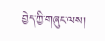བྱེད་ཀྱི་གཞུང་ལས།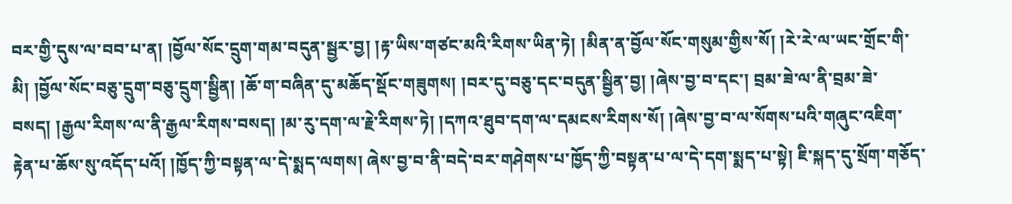བར་གྱི་དུས་ལ་བབ་པ་ན། །བྱོལ་སོང་དྲུག་གམ་བདུན་སྦྱར་བྱ། །རྟ་ཡིས་གཙང་མའི་རིགས་ཡིན་ཏེ། །མིན་ན་བྱོལ་སོང་གསུམ་གྱིས་སོ། །རེ་རེ་ལ་ཡང་གྲོང་གི་མི། །བྱོལ་སོང་བཅུ་དྲུག་བཅུ་དྲུག་སྦྱིན། །ཆོ་ག་བཞིན་དུ་མཆོད་སྡོང་གཟུགས། །བར་དུ་བཅུ་དང་བདུན་སྦྱིན་བྱ། །ཞེས་བྱ་བ་དང་། བྲམ་ཟེ་ལ་ནི་བྲམ་ཟེ་བསད། །རྒྱལ་རིགས་ལ་ནི་རྒྱལ་རིགས་བསད། །མ་རུ་དག་ལ་རྗེ་རིགས་ཏེ། །དཀའ་ཐུབ་དག་ལ་དམངས་རིགས་སོ། །ཞེས་བྱ་བ་ལ་སོགས་པའི་གཞུང་འཇིག་རྟེན་པ་ཆོས་སུ་འདོད་པའོ། །ཁྱོད་ཀྱི་བསྟན་ལ་དེ་སྨད་ལགས། ཞེས་བྱ་བ་ནི་བདེ་བར་གཤེགས་པ་ཁྱོད་ཀྱི་བསྟན་པ་ལ་དེ་དག་སྨད་པ་སྟེ། ཇི་སྐད་དུ་སྲོག་གཅོད་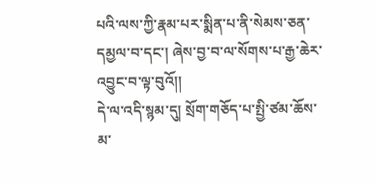པའི་ལས་ཀྱི་རྣམ་པར་སྨིན་པ་ནི་སེམས་ཅན་དམྱལ་བ་དང་། ཞེས་བྱ་བ་ལ་སོགས་པ་རྒྱ་ཆེར་འབྱུང་བ་ལྟ་བུའོ།།
དེ་ལ་འདི་སྙམ་དུ། སྲོག་གཅོད་པ་སྤྱི་ཙམ་ཆོས་མ་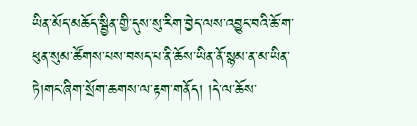ཡིན་མོད་མཆོད་སྦྱིན་གྱི་དུས་སུ་རིག་བྱེད་ལས་འབྱུང་བའི་ཆོ་ག་ཕུན་སུམ་ཚོགས་པས་བསད་པ་ནི་ཆོས་ཡིན་ནོ་སྙམ་ན་མ་ཡིན་ཏེ།གང་ཞིག་སྲོག་ཆགས་ལ་རྟག་གནོད། །དེ་ལ་ཆོས་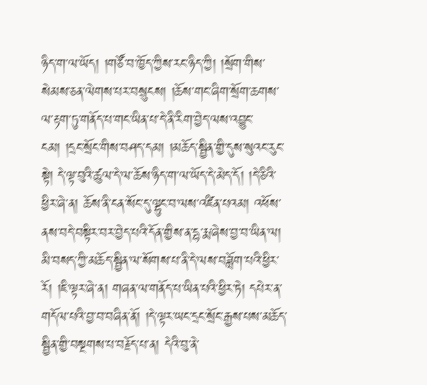ཉིད་ག་ལ་ཡོད། །གཙོ་བ་ཁྱོད་ཀྱིས་རང་ཉིད་ཀྱི། །སྲོག་གིས་སེམས་ཅན་ལེགས་པར་བསྲུངས། །ཆོས་གང་ཞིག་སྲོག་ཆགས་ལ་རྟག་ཏུ་གནོད་པ་གང་ཡིན་པ་དེ་ནི་རིག་བྱེད་ལས་འབྱུང་ངམ། །དྲང་སྲོང་གིས་བཤད་དམ། །མཆོད་སྦྱིན་གྱི་དུས་སུའང་རུང་སྟེ། དེ་ལྟ་བུའི་ཚུལ་དེ་ལ་ཆོས་ཉིད་ག་ལ་ཡོད་དེ་མེད་དོ། །དེ་ཅིའི་ཕྱིར་ཞེ་ན། ཆོས་ནི་ངན་སོང་དུ་ལྷུང་བ་ལས་འཛིན་པའམ། འཕོས་ནས་བདེ་བསྟིར་བར་བྱེད་པའི་དོན་གྱིས་ན་དྷ་རྨ་ཞེས་བྱ་བ་ཡིན་ལ། མི་བསད་ཀྱི་མཆོད་སྦྱིན་ལ་སོགས་པ་ནི་དེ་ལས་བཟློག་པའི་ཕྱིར་རོ། །ཇི་ལྟར་ཞེ་ན། གཞན་ལ་གནོད་པ་ཡིན་པའི་ཕྱིར་ཏེ། དཔེར་ན་གདོལ་པའི་བྱ་བ་བཞིན་ནོ། །དེ་ལྟར་ཡང་དྲང་སྲོང་རྒྱས་པས་མཆོད་སྦྱིན་གྱི་བསྔགས་པ་བརྗོད་པ་ན། དེའི་བུ་ནེ་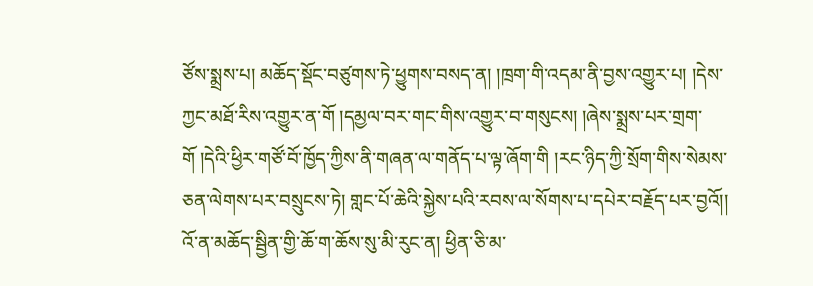ཙོས་སྨྲས་པ། མཆོད་སྡོང་བཙུགས་ཏེ་ཕྱུགས་བསད་ན། །ཁྲག་གི་འདམ་ནི་བྱས་འགྱུར་པ། །དེས་ཀྱང་མཐོ་རིས་འགྱུར་ན་གོ །དམྱལ་བར་གང་གིས་འགྱུར་བ་གསུངས། །ཞེས་སྨྲས་པར་གྲག་གོ །དེའི་ཕྱིར་གཙོ་བོ་ཁྱོད་ཀྱིས་ནི་གཞན་ལ་གནོད་པ་ལྟ་ཞོག་གི །རང་ཉིད་ཀྱི་སྲོག་གིས་སེམས་ཅན་ལེགས་པར་བསྲུངས་ཏེ། གླང་པོ་ཆེའི་སྐྱེས་པའི་རབས་ལ་སོགས་པ་དཔེར་བརྗོད་པར་བྱའོ།།
འོ་ན་མཆོད་སྦྱིན་གྱི་ཆོ་ག་ཆོས་སུ་མི་རུང་ན། ཕྱིན་ཅི་མ་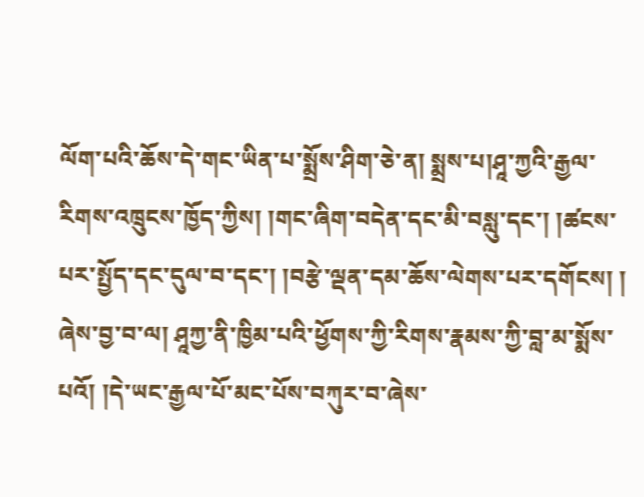ལོག་པའི་ཆོས་དེ་གང་ཡིན་པ་སྨྲོས་ཤིག་ཅེ་ན། སྨྲས་པ།ཤཱ་ཀྱའི་རྒྱལ་རིགས་འཁྲུངས་ཁྱོད་ཀྱིས། །གང་ཞིག་བདེན་དང་མི་བསླུ་དང་། །ཚངས་པར་སྤྱོད་དང་དུལ་བ་དང་། །བརྩེ་ལྡན་དམ་ཆོས་ལེགས་པར་དགོངས། ། ཞེས་བྱ་བ་ལ། ཤཱཀྱ་ནི་ཁྱིམ་པའི་ཕྱོགས་ཀྱི་རིགས་རྣམས་ཀྱི་བླ་མ་སྨོས་པའོ། །དེ་ཡང་རྒྱལ་པོ་མང་པོས་བཀུར་བ་ཞེས་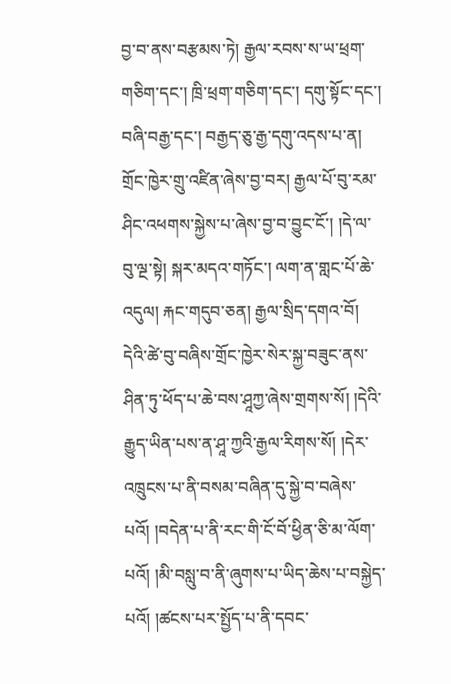བྱ་བ་ནས་བརྩམས་ཏེ། རྒྱལ་རབས་ས་ཡ་ཕྲག་གཅིག་དང་། ཁྲི་ཕྲག་གཅིག་དང་། དགུ་སྟོང་དང་། བཞི་བརྒྱ་དང་། བརྒྱད་ཅུ་རྒྱ་དགུ་འདས་པ་ན། གྲོང་ཁྱེར་གྲུ་འཛིན་ཞེས་བྱ་བར། རྒྱལ་པོ་བུ་རམ་ཤིང་འཕགས་སྐྱེས་པ་ཞེས་བྱ་བ་བྱུང་ངོ་། །དེ་ལ་བུ་ལྔ་སྟེ། སྐར་མདའ་གཏོང་། ལག་ན་གླང་པོ་ཆེ་འདུལ། རྐང་གདུབ་ཅན། རྒྱལ་སྲིད་དགའ་བོ། དེའི་ཚེ་བུ་བཞིས་གྲོང་ཁྱེར་སེར་སྐྱ་བཟུང་ནས་ཤིན་ཏུ་ཕོད་པ་ཆེ་བས་ཤཱཀྱ་ཞེས་གྲགས་སོ། །དེའི་རྒྱུད་ཡིན་པས་ན་ཤཱ་ཀྱའི་རྒྱལ་རིགས་སོ། །དེར་འཁྲུངས་པ་ནི་བསམ་བཞིན་དུ་སྐྱེ་བ་བཞེས་པའོ། །བདེན་པ་ནི་རང་གི་ངོ་བོ་ཕྱིན་ཅི་མ་ལོག་པའོ། །མི་བསླུ་བ་ནི་ཞུགས་པ་ཡིད་ཆེས་པ་བསྐྱེད་པའོ། །ཚངས་པར་སྤྱོད་པ་ནི་དབང་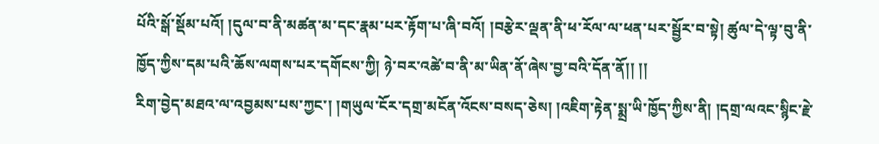པོའི་སྒོ་སྡོམ་པའོ། །དུལ་བ་ནི་མཚན་མ་དང་རྣམ་པར་རྟོག་པ་ཞི་བའོ། །བརྩེར་ལྡན་ནི་ཕ་རོལ་ལ་ཕན་པར་སྦྱོར་བ་སྟེ། ཚུལ་དེ་ལྟ་བུ་ནི་ཁྱོད་ཀྱིས་དམ་པའི་ཆོས་ལགས་པར་དགོངས་ཀྱི། ཉེ་བར་འཚེ་བ་ནི་མ་ཡིན་ནོ་ཞེས་བྱ་བའི་དོན་ནོ།། །།
རིག་བྱེད་མཐའ་ལ་འབྱམས་པས་ཀྱང་། །གཡུལ་ངོར་དགྲ་མངོན་འོངས་བསད་ཅེས། །འཇིག་རྟེན་སྨྲ་ཡི་ཁྱོད་ཀྱིས་ནི། །དགྲ་ལའང་སྙིང་རྗེ་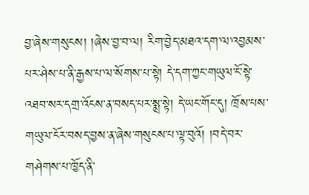བྱ་ཞེས་གསུངས། །ཞེས་བྱ་བ་ལ། རིག་བྱེད་མཐའ་དག་ལ་འབྱམས་པར་ཤེས་པ་ནི་རྒྱས་པ་ལ་སོགས་པ་སྟེ། དེ་དག་ཀྱང་གཡུལ་ངོ་སྟེ་འཐབ་སར་དགྲ་འོངས་ན་བསད་པར་སྨྲ་སྟེ། དེ་ཡང་གོང་དུ། ཁྲོས་པས་གཡུལ་ངོར་བསད་བྱས་ན་ཞེས་གསུངས་པ་ལྟ་བུའོ། །བདེ་བར་གཤེགས་པ་ཁྱོད་ནི་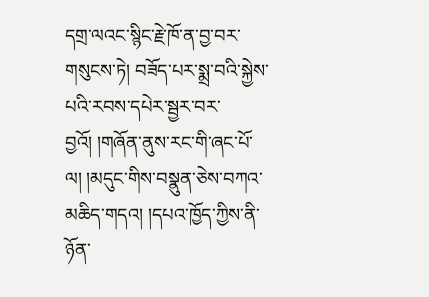དགྲ་ལའང་སྙིང་རྗེ་ཁོ་ན་བྱ་བར་གསུངས་ཏེ། བཟོད་པར་སྨྲ་བའི་སྐྱེས་པའི་རབས་དཔེར་སྦྱར་བར་བྱའོ། །གཞོན་ནུས་རང་གི་ཞང་པོ་ལ། །མདུང་གིས་བསྣུན་ཅེས་བཀའ་མཆིད་གདའ། །དཔའ་ཁྱོད་ཀྱིས་ནི་ཉོན་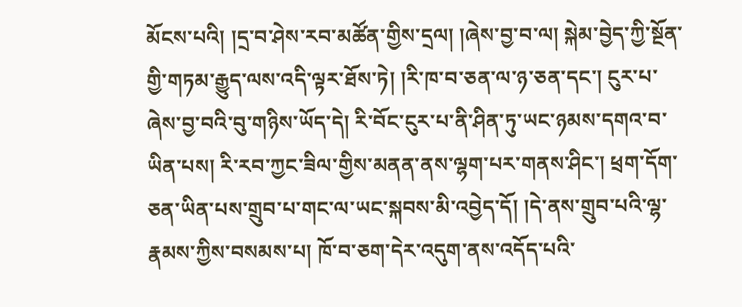མོངས་པའི། །དྲ་བ་ཤེས་རབ་མཚོན་གྱིས་དྲལ། །ཞེས་བྱ་བ་ལ། སྐེམ་བྱེད་ཀྱི་སྔོན་གྱི་གཏམ་རྒྱུད་ལས་འདི་ལྟར་ཐོས་ཏེ། །རི་ཁ་བ་ཅན་ལ་ཉ་ཅན་དང་། ངུར་པ་ཞེས་བྱ་བའི་བུ་གཉིས་ཡོད་དེ། རི་བོང་ངུར་པ་ནི་ཤིན་ཏུ་ཡང་ཉམས་དགའ་བ་ཡིན་པས། རི་རབ་ཀྱང་ཟིལ་གྱིས་མནན་ནས་ལྷག་པར་གནས་ཤིང་། ཕྲག་དོག་ཅན་ཡིན་པས་གྲུབ་པ་གང་ལ་ཡང་སྐབས་མི་འབྱེད་དོ། །དེ་ནས་གྲུབ་པའི་ལྷ་རྣམས་ཀྱིས་བསམས་པ། ཁོ་བ་ཅག་དེར་འདུག་ནས་འདོད་པའི་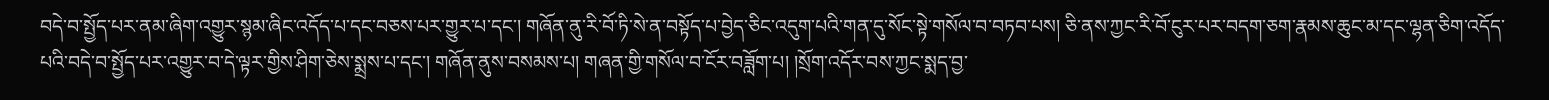བདེ་བ་སྤྱོད་པར་ནམ་ཞིག་འགྱུར་སྙམ་ཞིང་འདོད་པ་དང་བཅས་པར་གྱུར་པ་དང་། གཞོན་ནུ་རི་བོ་ཏི་སེ་ན་བསྟོད་པ་བྱེད་ཅིང་འདུག་པའི་གན་དུ་སོང་སྟེ་གསོལ་བ་བཏབ་པས། ཅི་ནས་ཀྱང་རི་བོ་ངུར་པར་བདག་ཅག་རྣམས་ཆུང་མ་དང་ལྷན་ཅིག་འདོད་པའི་བདེ་བ་སྤྱོད་པར་འགྱུར་བ་དེ་ལྟར་གྱིས་ཤིག་ཅེས་སྨྲས་པ་དང་། གཞོན་ནུས་བསམས་པ། གཞན་གྱི་གསོལ་བ་ངོར་བཟློག་པ། །སྲོག་འདོར་བས་ཀྱང་སྨད་བྱ་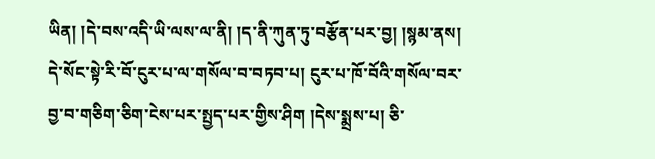ཡིན། །དེ་བས་འདི་ཡི་ལས་ལ་ནི། །ད་ནི་ཀུན་ཏུ་བརྩོན་པར་བྱ། །སྙམ་ནས། དེ་སོང་སྟེ་རི་བོ་ངུར་པ་ལ་གསོལ་བ་བཏབ་པ། ངུར་པ་ཁོ་བོའི་གསོལ་བར་བྱ་བ་གཅིག་ཅིག་ངེས་པར་སྤྱད་པར་གྱིས་ཤིག །དེས་སྨྲས་པ། ཅི་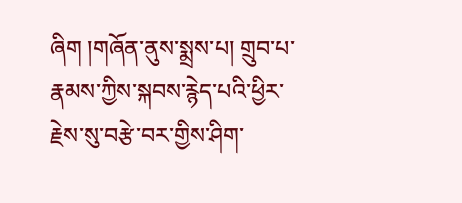ཞིག །གཞོན་ནུས་སྨྲས་པ། གྲུབ་པ་རྣམས་ཀྱིས་སྐབས་རྙེད་པའི་ཕྱིར་རྗེས་སུ་བརྩེ་བར་གྱིས་ཤིག་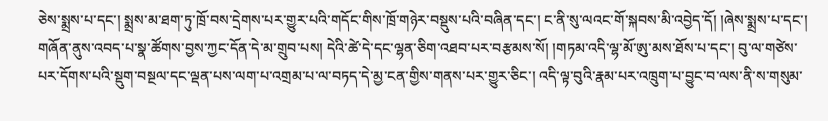ཅེས་སྨྲས་པ་དང་། སྨྲས་མ་ཐག་ཏུ་ཁྲོ་བས་དྲེགས་པར་གྱུར་པའི་གདོང་གིས་ཁྲོ་གཉེར་བསྡུས་པའི་བཞིན་དང་། ང་ནི་སུ་ལའང་གོ་སྐབས་མི་འབྱེད་དོ། །ཞེས་སྨྲས་པ་དང་། གཞོན་ནུས་འབད་པ་སྣ་ཚོགས་བྱས་ཀྱང་དོན་དེ་མ་གྲུབ་པས། དེའི་ཚེ་དེ་དང་ལྷན་ཅིག་འཐབ་པར་བརྩམས་སོ། །གཏམ་འདི་ལྷ་མོ་ཨུ་མས་ཐོས་པ་དང་། བུ་ལ་གཙེས་པར་དོགས་པའི་སྡུག་བསྔལ་དང་ལྡན་པས་ལག་པ་འགྲམ་པ་ལ་བཏད་དེ་མྱ་ངན་གྱིས་གནས་པར་གྱུར་ཅིང་། འདི་ལྟ་བུའི་རྣམ་པར་འཁྲུག་པ་བྱུང་བ་ལས་ནི་ས་གསུམ་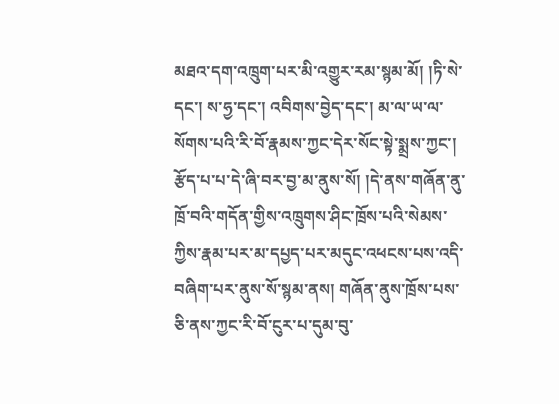མཐའ་དག་འཁྲུག་པར་མི་འགྱུར་རམ་སྙམ་མོ། །ཏི་སེ་དང་། ས་ཧྱ་དང་། འབིགས་བྱེད་དང་། མ་ལ་ཡ་ལ་སོགས་པའི་རི་བོ་རྣམས་ཀྱང་དེར་སོང་སྟེ་སྨྲས་ཀྱང་། རྩོད་པ་པ་དེ་ཞི་བར་བྱ་མ་ནུས་སོ། །དེ་ནས་གཞོན་ནུ་ཁྲོ་བའི་གདོན་གྱིས་འཁྲུགས་ཤིང་ཁྲོས་པའི་སེམས་ཀྱིས་རྣམ་པར་མ་དཔྱད་པར་མདུང་འཕངས་པས་འདི་བཞིག་པར་ནུས་སོ་སྙམ་ནས། གཞོན་ནུས་ཁྲོས་པས་ཅི་ནས་ཀྱང་རི་བོ་ངུར་པ་དུམ་བུ་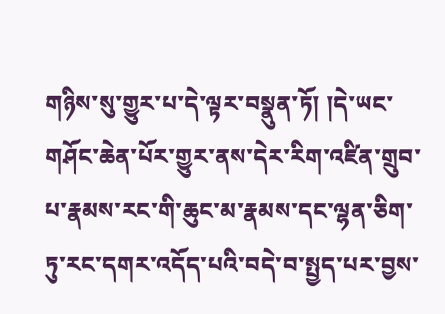གཉིས་སུ་གྱུར་པ་དེ་ལྟར་བསྣུན་ཏོ། །དེ་ཡང་གཤོང་ཆེན་པོར་གྱུར་ནས་དེར་རིག་འཛིན་གྲུབ་པ་རྣམས་རང་གི་ཆུང་མ་རྣམས་དང་ལྷན་ཅིག་ཏུ་རང་དགར་འདོད་པའི་བདེ་བ་སྤྱད་པར་བྱས་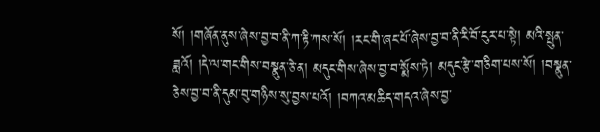སོ། །གཞོན་ནུས་ཞེས་བྱ་བ་ནི་ཀ་རྟི་ཀས་སོ། །རང་གི་ཞང་པོ་ཞེས་བྱ་བ་ནི་རི་བོ་ངུར་པ་སྟེ། མའི་སྤུན་ཟླའོ། །དེ་ལ་གང་གིས་བསྣུན་ཅེ་ན། མདུང་གིས་ཞེས་བྱ་བ་སྨོས་ཏེ། མདུང་རྩེ་གཅིག་པས་སོ། །བསྣུན་ཅེས་བྱ་བ་ནི་དུམ་བུ་གཉིས་སུ་བྱས་པའོ། །བཀའ་མཆིད་གདའ་ཞེས་བྱ་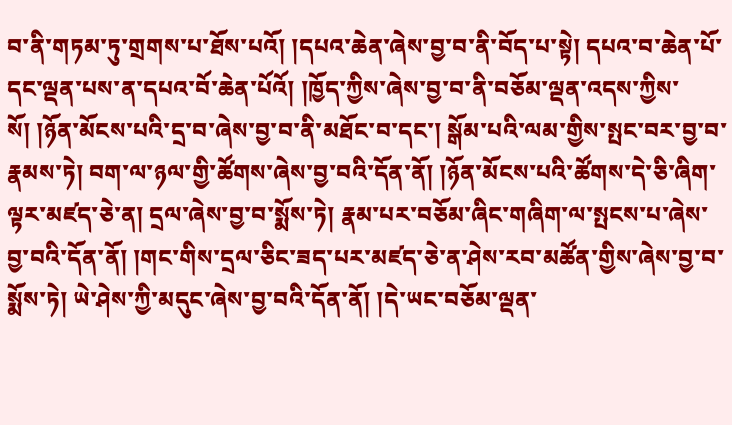བ་ནི་གཏམ་ཏུ་གྲགས་པ་ཐོས་པའོ། །དཔའ་ཆེན་ཞེས་བྱ་བ་ནི་བོད་པ་སྟེ། དཔའ་བ་ཆེན་པོ་དང་ལྡན་པས་ན་དཔའ་བོ་ཆེན་པོའོ། །ཁྱོད་ཀྱིས་ཞེས་བྱ་བ་ནི་བཅོམ་ལྡན་འདས་ཀྱིས་སོ། །ཉོན་མོངས་པའི་དྲ་བ་ཞེས་བྱ་བ་ནི་མཐོང་བ་དང་། སྒོམ་པའི་ལམ་གྱིས་སྤང་བར་བྱ་བ་རྣམས་ཏེ། བག་ལ་ཉལ་གྱི་ཚོགས་ཞེས་བྱ་བའི་དོན་ནོ། །ཉོན་མོངས་པའི་ཚོགས་དེ་ཅི་ཞིག་ལྟར་མཛད་ཅེ་ན། དྲལ་ཞེས་བྱ་བ་སྨོས་ཏེ། རྣམ་པར་བཅོམ་ཞིང་གཞིག་ལ་སྤངས་པ་ཞེས་བྱ་བའི་དོན་ནོ། །གང་གིས་དྲལ་ཅིང་ཟད་པར་མཛད་ཅེ་ན་ཤེས་རབ་མཚོན་གྱིས་ཞེས་བྱ་བ་སྨོས་ཏེ། ཡེ་ཤེས་ཀྱི་མདུང་ཞེས་བྱ་བའི་དོན་ནོ། །དེ་ཡང་བཅོམ་ལྡན་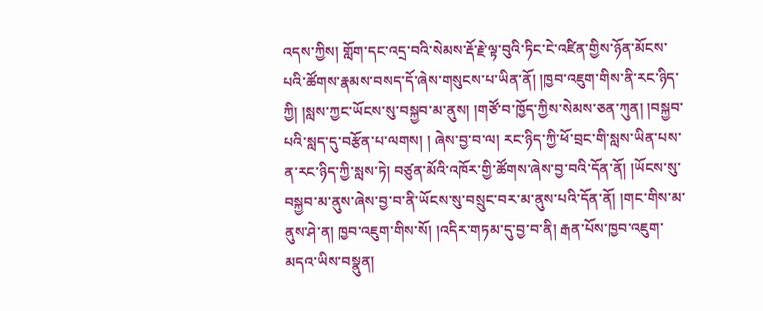འདས་ཀྱིས། གློག་དང་འདྲ་བའི་སེམས་རྡོ་རྗེ་ལྟ་བུའི་ཏིང་ངེ་འཛིན་གྱིས་ཉོན་མོངས་པའི་ཚོགས་རྣམས་བསད་དོ་ཞེས་གསུངས་པ་ཡིན་ནོ། །ཁྱབ་འཇུག་གིས་ནི་རང་ཉིད་ཀྱི། །སླས་ཀྱང་ཡོངས་སུ་བསྐྱབ་མ་ནུས། །གཙོ་བ་ཁྱོད་ཀྱིས་སེམས་ཅན་ཀུན། །བསྐྱབ་པའི་སླད་དུ་བརྩོན་པ་ལགས། ། ཞེས་བྱ་བ་ལ། རང་ཉིད་ཀྱི་ཕོ་བྲང་གི་སླས་ཡིན་པས་ན་རང་ཉིད་ཀྱི་སླས་ཏེ། བཙུན་མོའི་འཁོར་གྱི་ཚོགས་ཞེས་བྱ་བའི་དོན་ནོ། །ཡོངས་སུ་བསྐྱབ་མ་ནུས་ཞེས་བྱ་བ་ནི་ཡོངས་སུ་བསྲུང་བར་མ་ནུས་པའི་དོན་ནོ། །གང་གིས་མ་ནུས་ཤེ་ན། ཁྱབ་འཇུག་གིས་སོ། །འདིར་གཏམ་དུ་བྱ་བ་ནི། རྒན་པོས་ཁྱབ་འཇུག་མདའ་ཡིས་བསྣུན།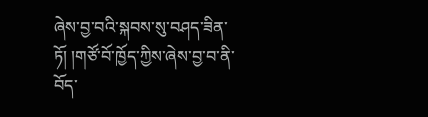ཞེས་བྱ་བའི་སྐབས་སུ་བཤད་ཟིན་ཏོ། །གཙོ་བོ་ཁྱོད་ཀྱིས་ཞེས་བྱ་བ་ནི་བོད་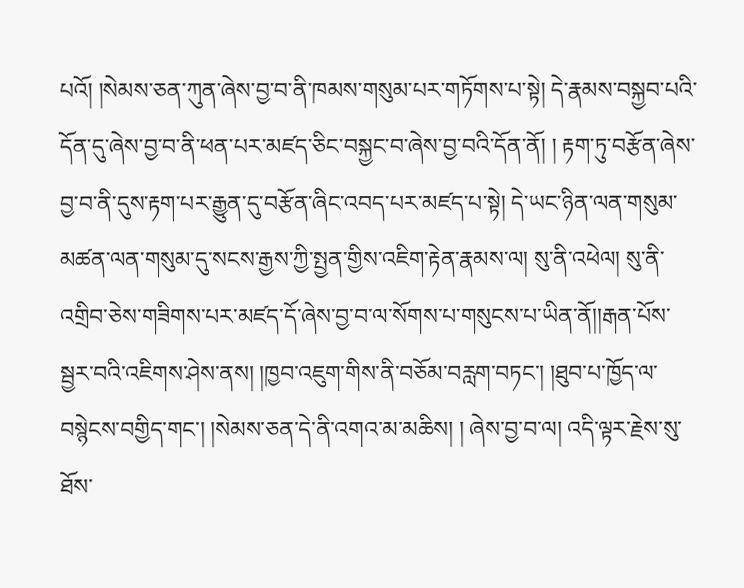པའོ། །སེམས་ཅན་ཀུན་ཞེས་བྱ་བ་ནི་ཁམས་གསུམ་པར་གཏོགས་པ་སྟེ། དེ་རྣམས་བསྐྱབ་པའི་དོན་དུ་ཞེས་བྱ་བ་ནི་ཕན་པར་མཛད་ཅིང་བསྐྱང་བ་ཞེས་བྱ་བའི་དོན་ནོ། ། རྟག་ཏུ་བརྩོན་ཞེས་བྱ་བ་ནི་དུས་རྟག་པར་རྒྱུན་དུ་བརྩོན་ཞིང་འབད་པར་མཛད་པ་སྟེ། དེ་ཡང་ཉིན་ལན་གསུམ་མཚན་ལན་གསུམ་དུ་སངས་རྒྱས་ཀྱི་སྤྱན་གྱིས་འཇིག་རྟེན་རྣམས་ལ། སུ་ནི་འཕེལ། སུ་ནི་འགྲིབ་ཅེས་གཟིགས་པར་མཛད་དོ་ཞེས་བྱ་བ་ལ་སོགས་པ་གསུངས་པ་ཡིན་ནོ།།རྒན་པོས་སྦྱར་བའི་འཇིགས་ཤེས་ནས། །ཁྱབ་འཇུག་གིས་ནི་བཅོམ་བརླག་བཏང་། །ཐུབ་པ་ཁྱོད་ལ་བསྙེངས་བགྱིད་གང་། །སེམས་ཅན་དེ་ནི་འགའ་མ་མཆིས། ། ཞེས་བྱ་བ་ལ། འདི་ལྟར་རྗེས་སུ་ཐོས་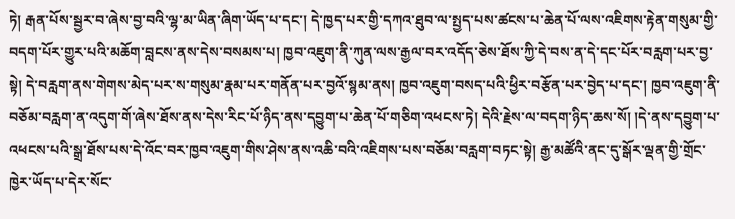ཏེ། རྒན་པོས་སྦྱར་བ་ཞེས་བྱ་བའི་ལྷ་མ་ཡིན་ཞིག་ཡོད་པ་དང་། དེ་ཁྱད་པར་གྱི་དཀའ་ཐུབ་ལ་སྤྱད་པས་ཚངས་པ་ཆེན་པོ་ལས་འཇིགས་རྟེན་གསུམ་གྱི་བདག་པོར་གྱུར་པའི་མཆོག་བླངས་ནས་དེས་བསམས་པ། ཁྱབ་འཇུག་ནི་ཀུན་ལས་རྒྱལ་བར་འདོད་ཅེས་ཐོས་ཀྱི་དེ་བས་ན་དེ་དང་པོར་བརླག་པར་བྱ་སྟེ། དེ་བརླག་ནས་གེགས་མེད་པར་ས་གསུམ་རྣམ་པར་གནོན་པར་བྱའོ་སྙམ་ནས། ཁྱབ་འཇུག་བསད་པའི་ཕྱིར་བརྩོན་པར་བྱེད་པ་དང་། ཁྱབ་འཇུག་ནི་བཅོམ་བརླག་ན་འདུག་གོ་ཞེས་ཐོས་ནས་དེས་རིང་པོ་ཉིད་ནས་དབྱུག་པ་ཆེན་པོ་གཅིག་འཕངས་ཏེ། དེའི་རྗེས་ལ་བདག་ཉིད་ཆས་སོ། །དེ་ནས་དབྱུག་པ་འཕངས་པའི་སྒྲ་ཐོས་པས་དེ་འོང་བར་ཁྱབ་འཇུག་གིས་ཤེས་ནས་འཆི་བའི་འཇིགས་པས་བཅོམ་བརླག་བཏང་སྟེ། རྒྱ་མཚོའི་ནང་དུ་སྒོར་ལྡན་གྱི་གྲོང་ཁྱེར་ཡོད་པ་དེར་སོང་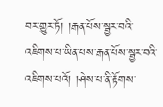བར་གྱུར་ཏོ། །རྒན་པོས་སྦྱར་བའི་འཇིགས་པ་ཡིན་པས་རྒན་པོས་སྦྱར་བའི་འཇིགས་པའོ། །ཤེས་པ་ནི་རྟོགས་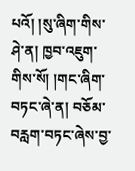པའོ། །སུ་ཞིག་གིས་ཤེ་ན། ཁྱབ་འཇུག་གིས་སོ། །གང་ཞིག་བཏང་ཞེ་ན། བཅོམ་བརླག་བཏང་ཞེས་བྱ་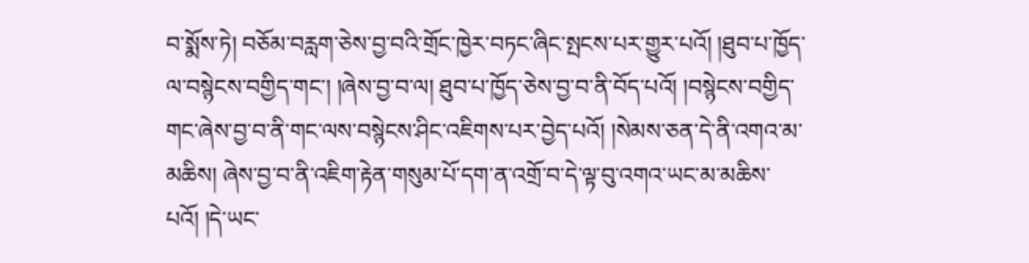བ་སྨོས་ཏེ། བཅོམ་བརླག་ཅེས་བྱ་བའི་གྲོང་ཁྱེར་བཏང་ཞིང་སྤངས་པར་གྱུར་པའོ། །ཐུབ་པ་ཁྱོད་ལ་བསྙེངས་བགྱིད་གང་། །ཞེས་བྱ་བ་ལ། ཐུབ་པ་ཁྱོད་ཅེས་བྱ་བ་ནི་བོད་པའོ། །བསྙེངས་བགྱིད་གང་ཞེས་བྱ་བ་ནི་གང་ལས་བསྙེངས་ཤིང་འཇིགས་པར་བྱེད་པའོ། །སེམས་ཅན་དེ་ནི་འགའ་མ་མཆིས། ཞེས་བྱ་བ་ནི་འཇིག་རྟེན་གསུམ་པོ་དག་ན་འགྲོ་བ་དེ་ལྟ་བུ་འགའ་ཡང་མ་མཆིས་པའོ། །དེ་ཡང་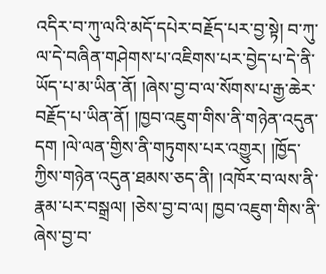འདིར་བ་ཀུ་ལའི་མདོ་དཔེར་བརྗོད་པར་བྱ་སྟེ། བ་ཀུ་ལ་དེ་བཞིན་གཤེགས་པ་འཇིགས་པར་བྱེད་པ་དེ་ནི་ཡོད་པ་མ་ཡིན་ནོ། །ཞེས་བྱ་བ་ལ་སོགས་པ་རྒྱ་ཆེར་བརྗོད་པ་ཡིན་ནོ། །ཁྱབ་འཇུག་གིས་ནི་གཉེན་འདུན་དག །ལེ་ལན་གྱིས་ནི་གཏུགས་པར་འགྱུར། །ཁྱོད་ཀྱིས་གཉེན་འདུན་ཐམས་ཅད་ནི། །འཁོར་བ་ལས་ནི་རྣམ་པར་བསྒྲལ། །ཅེས་བྱ་བ་ལ། ཁྱབ་འཇུག་གིས་ནི་ཞེས་བྱ་བ་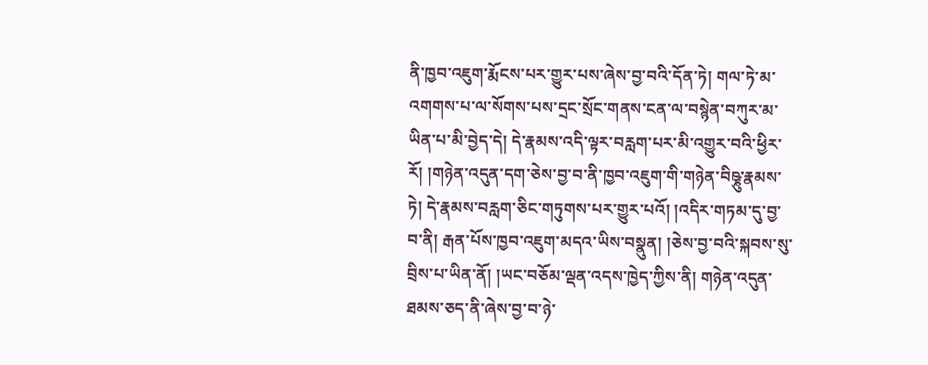ནི་ཁྱབ་འཇུག་རྨོངས་པར་གྱུར་པས་ཞེས་བྱ་བའི་དོན་ཏེ། གལ་ཏེ་མ་འགགས་པ་ལ་སོགས་པས་དྲང་སྲོང་གནས་ངན་ལ་བསྙེན་བཀུར་མ་ཡིན་པ་མི་བྱེད་དེ། དེ་རྣམས་འདི་ལྟར་བརླག་པར་མི་འགྱུར་བའི་ཕྱིར་རོ། །གཉེན་འདུན་དག་ཅེས་བྱ་བ་ནི་ཁྱབ་འཇུག་གི་གཉེན་བིཥྞུ་རྣམས་ཏེ། དེ་རྣམས་བརླག་ཅིང་གཏུགས་པར་གྱུར་པའོ། །འདིར་གཏམ་དུ་བྱ་བ་ནི། རྒན་པོས་ཁྱབ་འཇུག་མདའ་ཡིས་བསྣུན། །ཅེས་བྱ་བའི་སྐབས་སུ་བྲིས་པ་ཡིན་ནོ། །ཡང་བཅོམ་ལྡན་འདས་ཁྱེད་ཀྱིས་ནི། གཉེན་འདུན་ཐམས་ཅད་ནི་ཞེས་བྱ་བ་ཉེ་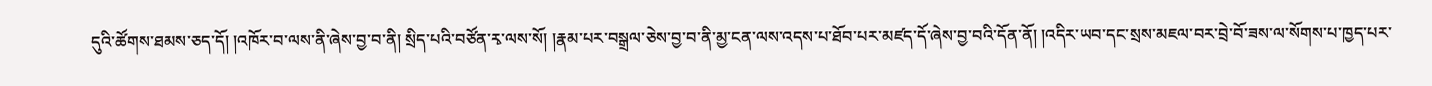དུའི་ཚོགས་ཐམས་ཅད་དོ། །འཁོར་བ་ལས་ནི་ཞེས་བྱ་བ་ནི། སྲིད་པའི་བཙོན་རྭ་ལས་སོ། །རྣམ་པར་བསྒྲལ་ཅེས་བྱ་བ་ནི་མྱ་ངན་ལས་འདས་པ་ཐོབ་པར་མཛད་དོ་ཞེས་བྱ་བའི་དོན་ནོ། །འདིར་ཡབ་དང་སྲས་མཇལ་བར་བྲེ་བོ་ཟས་ལ་སོགས་པ་ཁྱད་པར་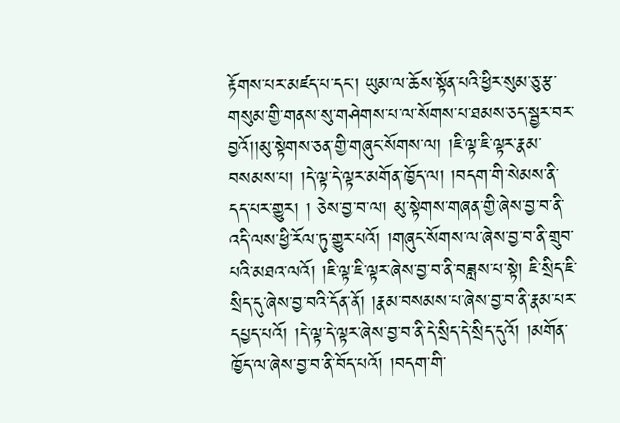རྟོགས་པར་མཛད་པ་དང་། ཡུམ་ལ་ཆོས་སྟོན་པའི་ཕྱིར་སུམ་ཅུ་རྩ་གསུམ་གྱི་གནས་སུ་གཤེགས་པ་ལ་སོགས་པ་ཐམས་ཅད་སྦྱར་བར་བྱའོ།།མུ་སྟེགས་ཅན་གྱི་གཞུང་སོགས་ལ། །ཇི་ལྟ་ཇི་ལྟར་རྣམ་བསམས་པ། །དེ་ལྟ་དེ་ལྟར་མགོན་ཁྱོད་ལ། །བདག་གི་སེམས་ནི་དད་པར་གྱུར། ། ཅེས་བྱ་བ་ལ། མུ་སྟེགས་གཞན་གྱི་ཞེས་བྱ་བ་ནི་འདི་ལས་ཕྱི་རོལ་ཏུ་གྱུར་པའོ། །གཞུང་སོགས་ལ་ཞེས་བྱ་བ་ནི་གྲུབ་པའི་མཐའ་ལའོ། །ཇི་ལྟ་ཇི་ལྟར་ཞེས་བྱ་བ་ནི་བཟླས་པ་སྟེ། ཇི་སྲིད་ཇི་སྲིད་དུ་ཞེས་བྱ་བའི་དོན་ནོ། །རྣམ་བསམས་པ་ཞེས་བྱ་བ་ནི་རྣམ་པར་དཔྱད་པའོ། །དེ་ལྟ་དེ་ལྟར་ཞེས་བྱ་བ་ནི་དེ་སྲིད་དེ་སྲིད་དུའོ། །མགོན་ཁྱོད་ལ་ཞེས་བྱ་བ་ནི་བོད་པའོ། །བདག་གི་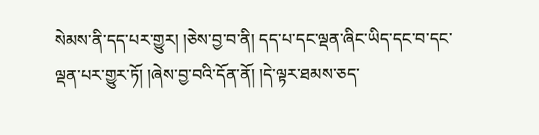སེམས་ནི་དད་པར་གྱུར། །ཅེས་བྱ་བ་ནི། དད་པ་དང་ལྡན་ཞིང་ཡིད་དང་བ་དང་ལྡན་པར་གྱུར་ཏོ། །ཞེས་བྱ་བའི་དོན་ནོ། །དེ་ལྟར་ཐམས་ཅད་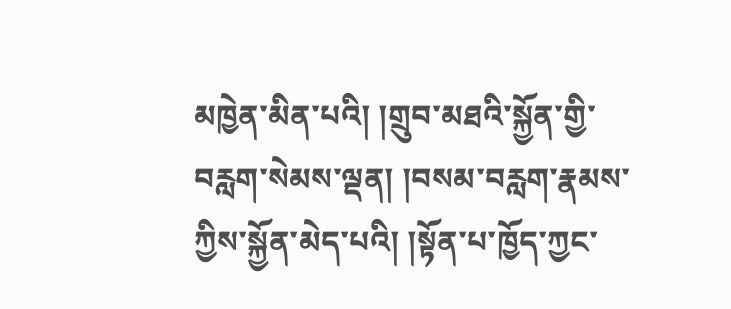མཁྱེན་མིན་པའི། །གྲུབ་མཐའི་སྐྱོན་གྱི་བརླག་སེམས་ལྡན། །བསམ་བརླག་རྣམས་ཀྱིས་སྐྱོན་མེད་པའི། །སྟོན་པ་ཁྱོད་ཀྱང་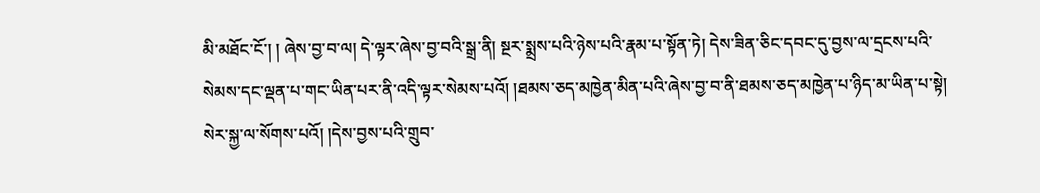མི་མཐོང་ངོ་། ། ཞེས་བྱ་བ་ལ། དེ་ལྟར་ཞེས་བྱ་བའི་སྒྲ་ནི། སྔར་སྨྲས་པའི་ཉེས་པའི་རྣམ་པ་སྟོན་ཏེ། དེས་ཟིན་ཅིང་དབང་དུ་བྱས་ལ་དྲངས་པའི་སེམས་དང་ལྡན་པ་གང་ཡིན་པར་ནི་འདི་ལྟར་སེམས་པའོ། །ཐམས་ཅད་མཁྱེན་མིན་པའི་ཞེས་བྱ་བ་ནི་ཐམས་ཅད་མཁྱེན་པ་ཉིད་མ་ཡིན་པ་སྟེ། སེར་སྐྱ་ལ་སོགས་པའོ། །དེས་བྱས་པའི་གྲུབ་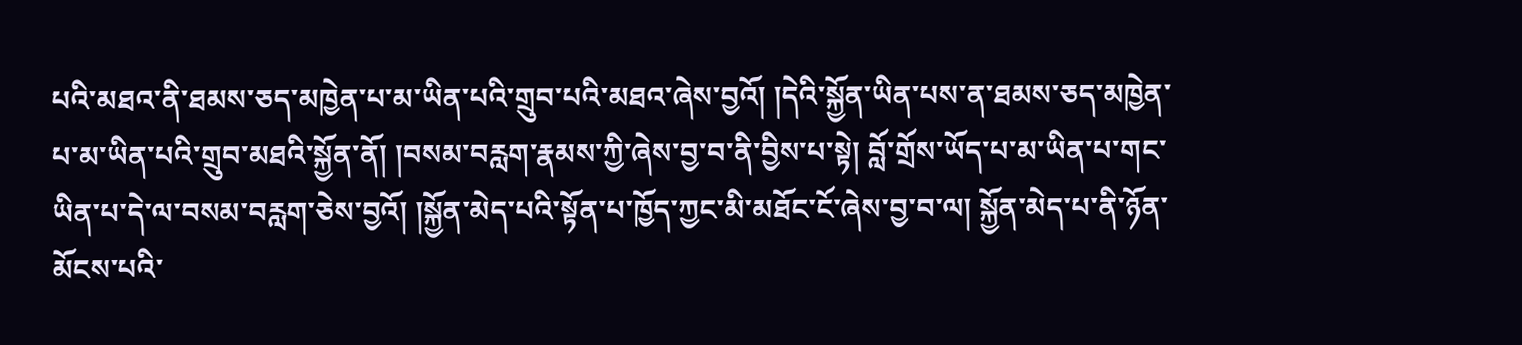པའི་མཐའ་ནི་ཐམས་ཅད་མཁྱེན་པ་མ་ཡིན་པའི་གྲུབ་པའི་མཐའ་ཞེས་བྱའོ། །དེའི་སྐྱོན་ཡིན་པས་ན་ཐམས་ཅད་མཁྱེན་པ་མ་ཡིན་པའི་གྲུབ་མཐའི་སྐྱོན་ནོ། །བསམ་བརླག་རྣམས་ཀྱི་ཞེས་བྱ་བ་ནི་བྱིས་པ་སྟེ། བློ་གྲོས་ཡོད་པ་མ་ཡིན་པ་གང་ཡིན་པ་དེ་ལ་བསམ་བརླག་ཅེས་བྱའོ། །སྐྱོན་མེད་པའི་སྟོན་པ་ཁྱོད་ཀྱང་མི་མཐོང་ངོ་ཞེས་བྱ་བ་ལ། སྐྱོན་མེད་པ་ནི་ཉོན་མོངས་པའི་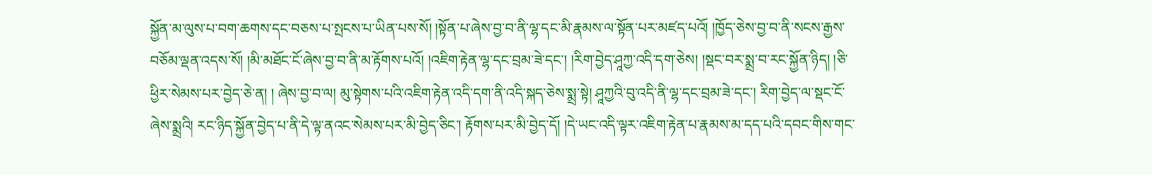སྐྱོན་མ་ལུས་པ་བག་ཆགས་དང་བཅས་པ་སྤངས་པ་ཡིན་པས་སོ། །སྟོན་པ་ཞེས་བྱ་བ་ནི་ལྷ་དང་མི་རྣམས་ལ་སྟོན་པར་མཛད་པའོ། །ཁྱོད་ཅེས་བྱ་བ་ནི་སངས་རྒྱས་བཅོམ་ལྡན་འདས་སོ། །མི་མཐོང་ངོ་ཞེས་བྱ་བ་ནི་མ་རྟོགས་པའོ། །འཇིག་རྟེན་ལྷ་དང་བྲམ་ཟེ་དང་། །རིག་བྱེད་ཤཱཀྱ་འདི་དག་ཅེས། །སྡང་བར་སྨྲ་བ་རང་སྐྱོན་ཉིད། །ཅི་ཕྱིར་སེམས་པར་བྱེད་ཅེ་ན། ། ཞེས་བྱ་བ་ལ། མུ་སྟེགས་པའི་འཇིག་རྟེན་འདི་དག་ནི་འདི་སྐད་ཅེས་སྨྲ་སྟེ། ཤཱཀྱའི་བུ་འདི་ནི་ལྷ་དང་བྲམ་ཟེ་དང་། རིག་བྱེད་ལ་སྡང་ངོ་ཞེས་སྨྲའི། རང་ཉིད་སྐྱོན་བྱེད་པ་ནི་དེ་ལྟ་ནའང་སེམས་པར་མི་བྱེད་ཅིང་། རྟོགས་པར་མི་བྱེད་དོ། །དེ་ཡང་འདི་ལྟར་འཇིག་རྟེན་པ་རྣམས་མ་དད་པའི་དབང་གིས་གང་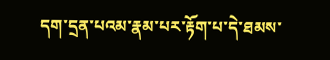དག་དྲན་པའམ་རྣམ་པར་རྟོག་པ་དེ་ཐམས་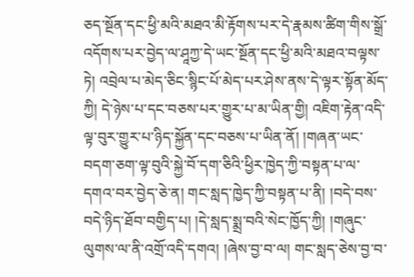ཅད་སྔོན་དང་ཕྱི་མའི་མཐའ་མི་རྟོགས་པར་དེ་རྣམས་ཚིག་གིས་སྒྲོ་འདོགས་པར་བྱེད་ལ་ཤཱཀྱ་དེ་ཡང་སྔོན་དང་ཕྱི་མའི་མཐའ་བལྟས་ཏེ། འབྲེལ་པ་མེད་ཅིང་སྙིང་པོ་མེད་པར་ཤེས་ནས་དེ་ལྟར་སྟོན་མོད་ཀྱི། དེ་ཉེས་པ་དང་བཅས་པར་གྱུར་པ་མ་ཡིན་གྱི། འཇིག་རྟེན་འདི་ལྟ་བུར་གྱུར་པ་ཉིད་སྐྱོན་དང་བཅས་པ་ཡིན་ནོ། །གཞན་ཡང་བདག་ཅག་ལྟ་བུའི་སྐྱེ་བོ་དག་ཅིའི་ཕྱིར་ཁྱེད་ཀྱི་བསྟན་པ་ལ་དགའ་བར་བྱེད་ཅེ་ན། གང་སླད་ཁྱེད་ཀྱི་བསྟན་པ་ནི། །བདེ་བས་བདེ་ཉིད་ཐོབ་བགྱིད་པ། །དེ་སླད་སྨྲ་བའི་སེང་ཁྱོད་ཀྱི། །གཞུང་ལུགས་ལ་ནི་འགྲོ་འདི་དགའ། །ཞེས་བྱ་བ་ལ། གང་སླད་ཅེས་བྱ་བ་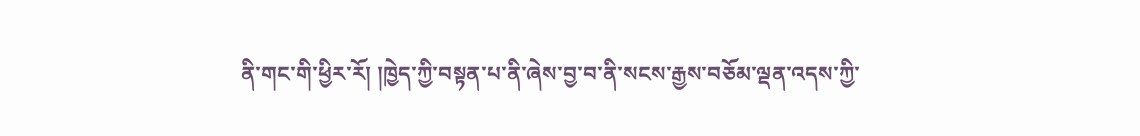ནི་གང་གི་ཕྱིར་རོ། །ཁྱེད་ཀྱི་བསྟན་པ་ནི་ཞེས་བྱ་བ་ནི་སངས་རྒྱས་བཅོམ་ལྡན་འདས་ཀྱི་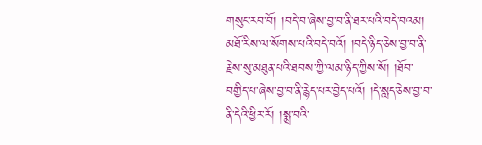གསུང་རབ་བོ། །བདེ་བ་ཞེས་བྱ་བ་ནི་ཐར་པའི་བདེ་བའམ། མཐོ་རིས་ལ་སོགས་པའི་བདེ་བའོ། །བདེ་ཉིད་ཅེས་བྱ་བ་ནི་རྗེས་སུ་མཐུན་པའི་ཐབས་ཀྱི་ལམ་ཉིད་ཀྱིས་སོ། །ཐོབ་བགྱིད་པ་ཞེས་བྱ་བ་ནི་རྙེད་པར་བྱེད་པའོ། །དེ་སླད་ཅེས་བྱ་བ་ནི་དེའི་ཕྱིར་རོ། །སྨྲ་བའི་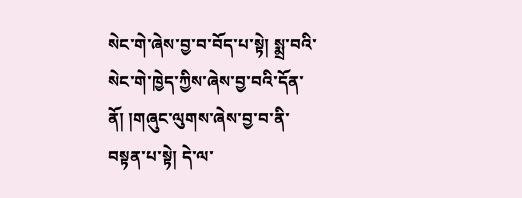སེང་གེ་ཞེས་བྱ་བ་བོད་པ་སྟེ། སྨྲ་བའི་སེང་གེ་ཁྱེད་ཀྱིས་ཞེས་བྱ་བའི་དོན་ནོ། །གཞུང་ལུགས་ཞེས་བྱ་བ་ནི་བསྟན་པ་སྟེ། དེ་ལ་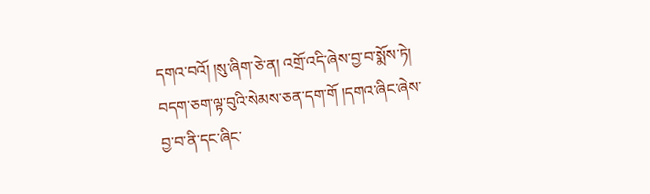དགའ་བའོ། །སུ་ཞིག་ཅེ་ན། འགྲོ་འདི་ཞེས་བྱ་བ་སྨོས་ཏེ། བདག་ཅག་ལྟ་བུའི་སེམས་ཅན་དག་གོ །དགའ་ཞིང་ཞེས་བྱ་བ་ནི་དང་ཞིང་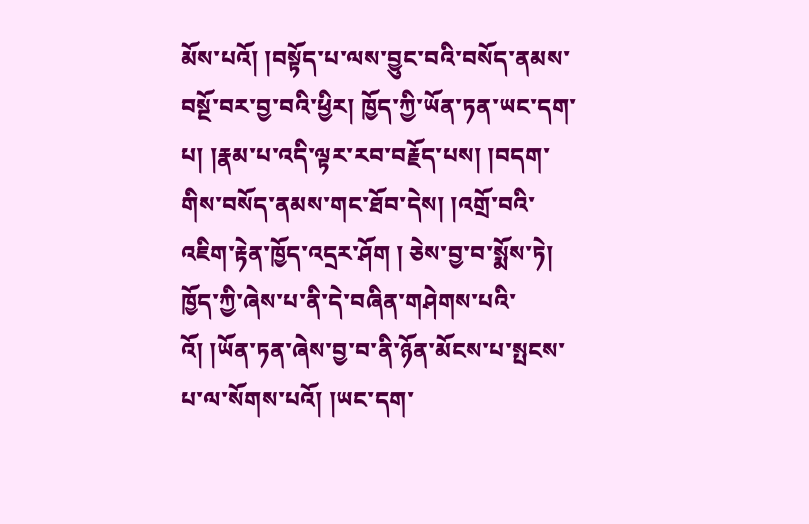མོས་པའོ། །བསྟོད་པ་ལས་བྱུང་བའི་བསོད་ནམས་བསྔོ་བར་བྱ་བའི་ཕྱིར། ཁྱོད་ཀྱི་ཡོན་ཏན་ཡང་དག་པ། །རྣམ་པ་འདི་ལྟར་རབ་བརྗོད་པས། །བདག་གིས་བསོད་ནམས་གང་ཐོབ་དེས། །འགྲོ་བའི་འཇིག་རྟེན་ཁྱོད་འདྲར་ཤོག ། ཅེས་བྱ་བ་སྨོས་ཏེ། ཁྱོད་ཀྱི་ཞེས་པ་ནི་དེ་བཞིན་གཤེགས་པའི་འོ། །ཡོན་ཏན་ཞེས་བྱ་བ་ནི་ཉོན་མོངས་པ་སྤངས་པ་ལ་སོགས་པའོ། །ཡང་དག་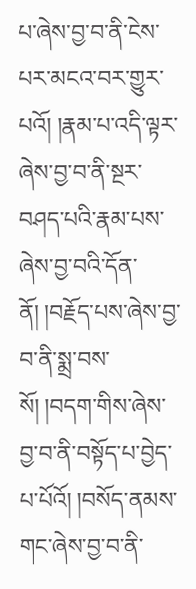པ་ཞེས་བྱ་བ་ནི་ངེས་པར་མངའ་བར་གྱུར་པའོ། །རྣམ་པ་འདི་ལྟར་ཞེས་བྱ་བ་ནི་སྔར་བཤད་པའི་རྣམ་པས་ཞེས་བྱ་བའི་དོན་ནོ། །བརྗོད་པས་ཞེས་བྱ་བ་ནི་སྨྲ་བས་སོ། །བདག་གིས་ཞེས་བྱ་བ་ནི་བསྟོད་པ་བྱེད་པ་པོའོ། །བསོད་ནམས་གང་ཞེས་བྱ་བ་ནི་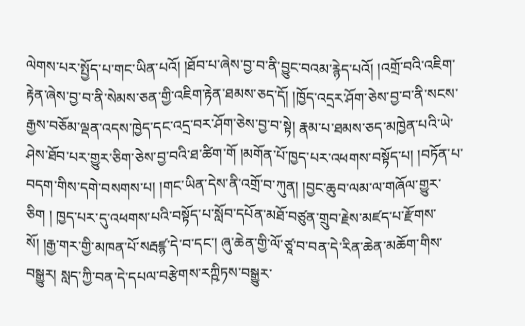ལེགས་པར་སྤྱོད་པ་གང་ཡིན་པའོ། །ཐོབ་པ་ཞེས་བྱ་བ་ནི་བྱུང་བའམ་རྙེད་པའོ། །འགྲོ་བའི་འཇིག་རྟེན་ཞེས་བྱ་བ་ནི་སེམས་ཅན་གྱི་འཇིག་རྟེན་ཐམས་ཅད་དོ། །ཁྱོད་འདྲར་ཤོག་ཅེས་བྱ་བ་ནི་སངས་རྒྱས་བཅོམ་ལྡན་འདས་ཁྱེད་དང་འདྲ་བར་ཤོག་ཅེས་བྱ་བ་སྟེ། རྣམ་པ་ཐམས་ཅད་མཁྱེན་པའི་ཡེ་ཤེས་ཐོབ་པར་གྱུར་ཅིག་ཅེས་བྱ་བའི་ཐ་ཚིག་གོ །མགོན་པོ་ཁྱད་པར་འཕགས་བསྟོད་པ། །བཏོན་པ་བདག་གིས་དགེ་བསགས་པ། །གང་ཡིན་དེས་ནི་འགྲོ་བ་ཀུན། །བྱང་ཆུབ་ལམ་ལ་གཞོལ་གྱུར་ཅིག ། ཁྱད་པར་དུ་འཕགས་པའི་བསྟོད་པ་སློབ་དཔོན་མཐོ་བཙུན་གྲུབ་རྗེས་མཛད་པ་རྫོགས་སོ། །རྒྱ་གར་གྱི་མཁན་པོ་སརྦཛྙ་དེ་བ་དང་། ཞུ་ཆེན་གྱི་ལོ་ཙཱ་བ་བན་དེ་རིན་ཆེན་མཆོག་གིས་བསྒྱུར། སླད་ཀྱི་བན་དེ་དཔལ་བརྩེགས་རཀྵིཏས་བསྒྱུར་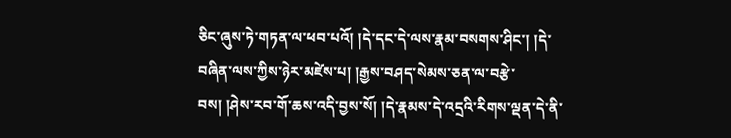ཅིང་ཞུས་ཏེ་གཏན་ལ་ཕབ་པའོ། །དེ་དང་དེ་ལས་རྣམ་བསགས་ཤིང་། །དེ་བཞིན་ལས་ཀྱིས་ཉེར་མཛེས་པ། །རྒྱས་བཤད་སེམས་ཅན་ལ་བརྩེ་བས། །ཤེས་རབ་གོ་ཆས་འདི་བྱས་སོ། །དེ་རྣམས་དེ་འདྲའི་རིགས་ལྡན་དེ་ནི་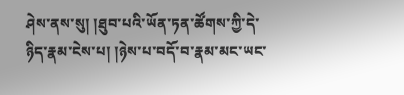ཤེས་ནས་སུ། །ཐུབ་པའི་ཡོན་ཏན་ཚོགས་ཀྱི་དེ་ཉིད་རྣམ་ངེས་པ། །ཉེས་པ་བདོ་བ་རྣམ་མང་ཡང་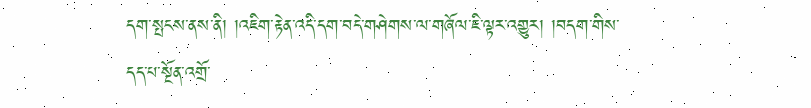དག་སྤངས་ནས་ནི། །འཇིག་རྟེན་འདི་དག་བདེ་གཤེགས་ལ་གཞོལ་ཇི་ལྟར་འགྱུར། །བདག་གིས་དད་པ་སྔོན་འགྲོ་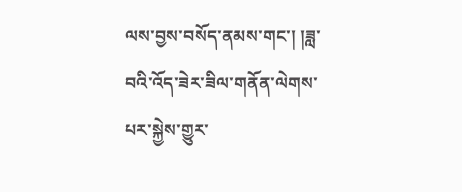ལས་བྱས་བསོད་ནམས་གང་། །ཟླ་བའི་འོད་ཟེར་ཟིལ་གནོན་ལེགས་པར་སྐྱེས་གྱུར་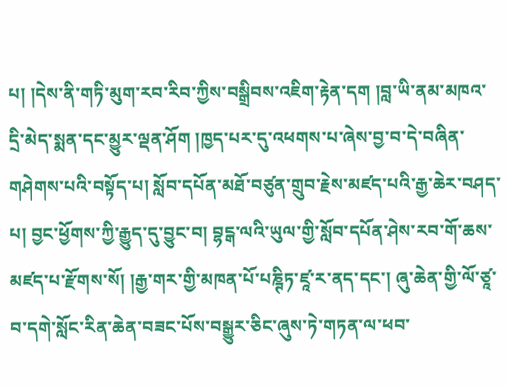པ། །དེས་ནི་གཏི་མུག་རབ་རིབ་ཀྱིས་བསྒྲིབས་འཇིག་རྟེན་དག །བླ་ཡི་ནམ་མཁའ་དྲི་མེད་སྨན་དང་མྱུར་ལྡན་ཤོག །ཁྱད་པར་དུ་འཕགས་པ་ཞེས་བྱ་བ་དེ་བཞིན་གཤེགས་པའི་བསྟོད་པ། སློབ་དཔོན་མཐོ་བཙུན་གྲུབ་རྗེས་མཛད་པའི་རྒྱ་ཆེར་བཤད་པ། བྱང་ཕྱོགས་ཀྱི་རྒྱུད་དུ་བྱུང་བ། བྷངྒ་ལའི་ཡུལ་གྱི་སློབ་དཔོན་ཤེས་རབ་གོ་ཆས་མཛད་པ་རྫོགས་སོ། །རྒྱ་གར་གྱི་མཁན་པོ་པཎྚིཏ་ཛཱ་ར་ནད་དང་། ཞུ་ཆེན་གྱི་ལོ་ཙཱ་བ་དགེ་སློང་རིན་ཆེན་བཟང་པོས་བསྒྱུར་ཅིང་ཞུས་ཏེ་གཏན་ལ་ཕབ་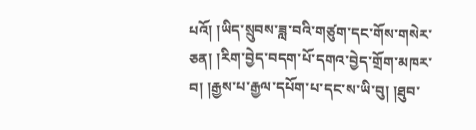པའོ། །ཡིད་སྲུབས་ཟླ་བའི་གཙུག་དང་གོས་གསེར་ཅན། །རིག་བྱེད་བདག་པོ་དགའ་བྱེད་གྲོག་མཁར་བ། །རྒྱས་པ་རྒྱལ་དཔོག་པ་དང་ས་ཡི་བུ། །ཐུབ་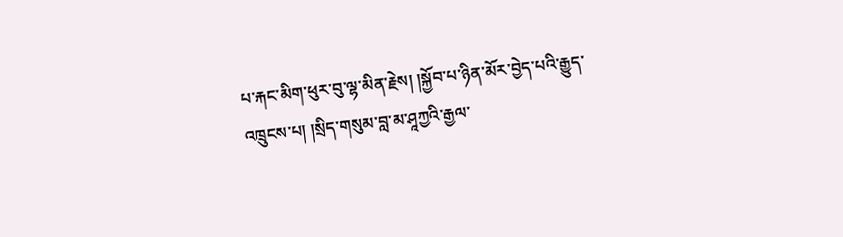པ་རྐང་མིག་ཕུར་བུ་ལྷ་མིན་རྗེས། །སྐྱོབ་པ་ཉིན་མོར་བྱེད་པའི་རྒྱུད་འཁྲུངས་པ། །སྲིད་གསུམ་བླ་མ་ཤཱཀྱའི་རྒྱལ་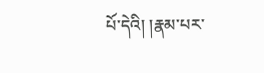པོ་དེའི། །རྣམ་པར་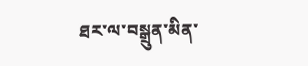ཐར་ལ་བསྒྲུན་མིན་